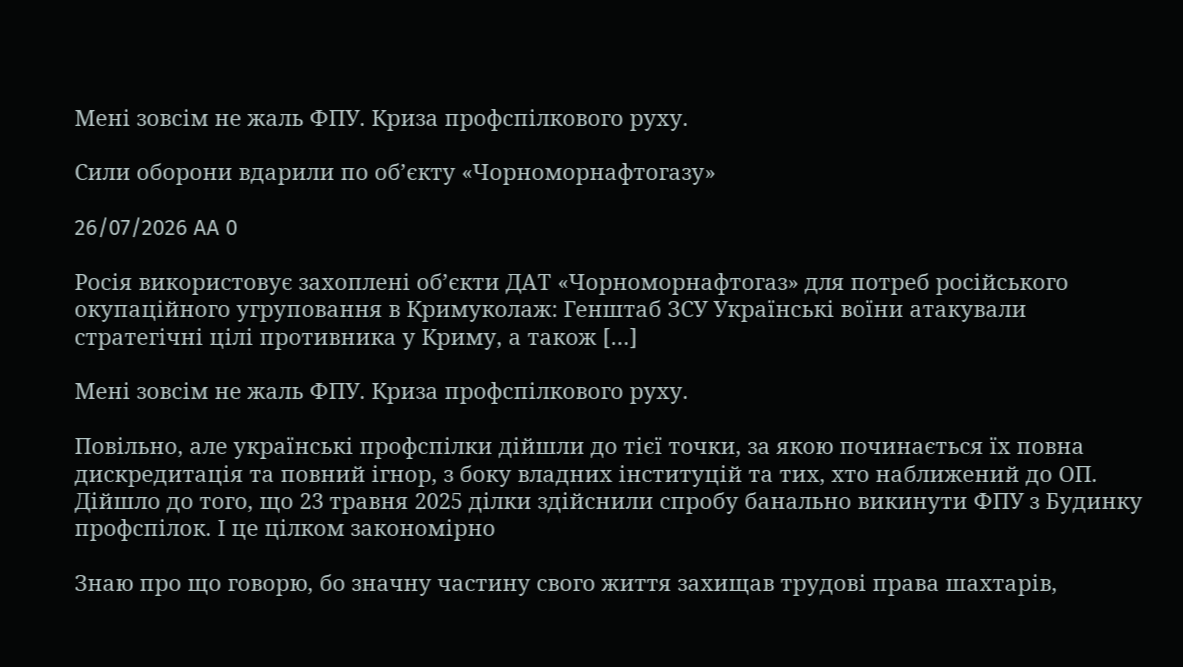Мені зовсім не жаль ФПУ. Криза профспілкового руху.

Сили оборони вдарили по об’єкту «Чорноморнафтогазу»

26/07/2026 AA 0

Росія використовує захоплені об’єкти ДАТ «Чорноморнафтогаз» для потреб російського окупаційного угруповання в Кримуколаж: Генштаб ЗСУ Українські воїни атакували стратегічні цілі противника у Криму, а також […]

Мені зовсім не жаль ФПУ. Криза профспілкового руху.

Повільно, але українські профспілки дійшли до тієї точки, за якою починається їх повна дискредитація та повний ігнор, з боку владних інституцій та тих, хто наближений до ОП. Дійшло до того, що 23 травня 2025 ділки здійснили спробу банально викинути ФПУ з Будинку профспілок. І це цілком закономірно

Знаю про що говорю, бо значну частину свого життя захищав трудові права шахтарів,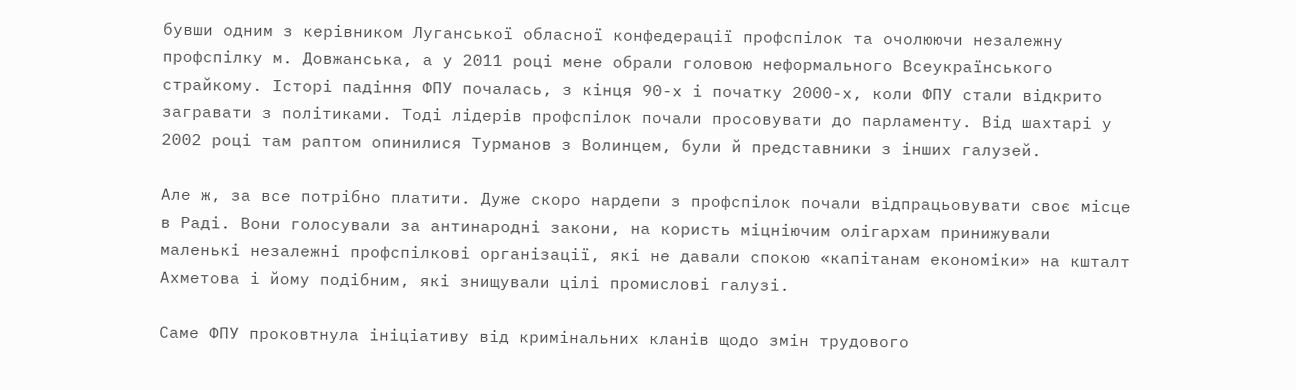бувши одним з керівником Луганської обласної конфедерації профспілок та очолюючи незалежну профспілку м. Довжанська, а у 2011 році мене обрали головою неформального Всеукраїнського страйкому. Історі падіння ФПУ почалась, з кінця 90-х і початку 2000-х, коли ФПУ стали відкрито загравати з політиками. Тоді лідерів профспілок почали просовувати до парламенту. Від шахтарі у 2002 році там раптом опинилися Турманов з Волинцем, були й представники з інших галузей.

Але ж, за все потрібно платити. Дуже скоро нардепи з профспілок почали відпрацьовувати своє місце в Раді. Вони голосували за антинародні закони, на користь міцніючим олігархам принижували маленькі незалежні профспілкові організації, які не давали спокою «капітанам економіки» на кшталт Ахметова і йому подібним, які знищували цілі промислові галузі.

Саме ФПУ проковтнула ініціативу від кримінальних кланів щодо змін трудового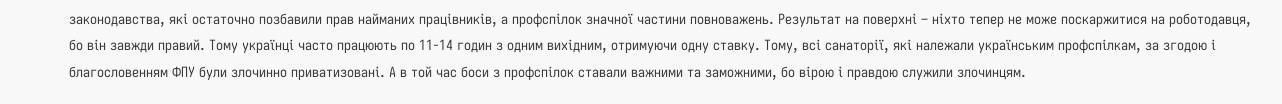законодавства, які остаточно позбавили прав найманих працівників, а профспілок значної частини повноважень. Результат на поверхні – ніхто тепер не може поскаржитися на роботодавця, бо він завжди правий. Тому українці часто працюють по 11-14 годин з одним вихідним, отримуючи одну ставку. Тому, всі санаторії, які належали українським профспілкам, за згодою і благословенням ФПУ були злочинно приватизовані. А в той час боси з профспілок ставали важними та заможними, бо вірою і правдою служили злочинцям.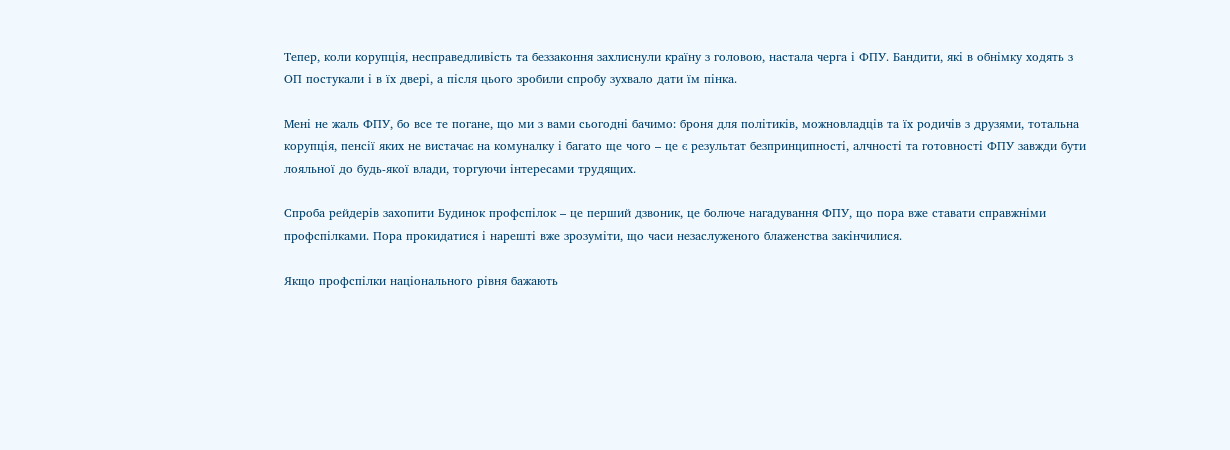Тепер, коли корупція, несправедливість та беззаконня захлиснули країну з головою, настала черга і ФПУ. Бандити, які в обнімку ходять з ОП постукали і в їх двері, а після цього зробили спробу зухвало дати їм пінка.

Мені не жаль ФПУ, бо все те погане, що ми з вами сьогодні бачимо: броня для політиків, можновладців та їх родичів з друзями, тотальна корупція, пенсії яких не вистачає на комуналку і багато ще чого – це є результат безпринципності, алчності та готовності ФПУ завжди бути лояльної до будь-якої влади, торгуючи інтересами трудящих.

Спроба рейдерів захопити Будинок профспілок – це перший дзвоник, це болюче нагадування ФПУ, що пора вже ставати справжніми профспілками. Пора прокидатися і нарешті вже зрозуміти, що часи незаслуженого блаженства закінчилися.

Якщо профспілки національного рівня бажають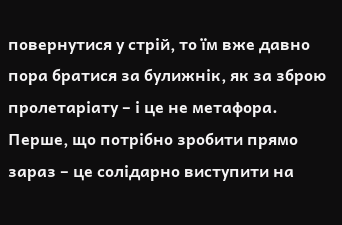повернутися у стрій, то їм вже давно пора братися за булижнік, як за зброю пролетаріату – і це не метафора. Перше, що потрібно зробити прямо зараз – це солідарно виступити на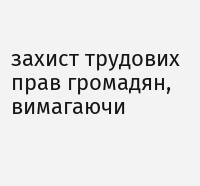захист трудових прав громадян, вимагаючи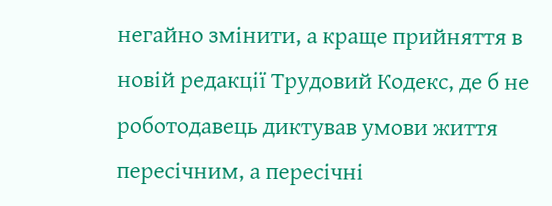негайно змінити, а краще прийняття в новій редакції Трудовий Кодекс, де б не роботодавець диктував умови життя пересічним, а пересічні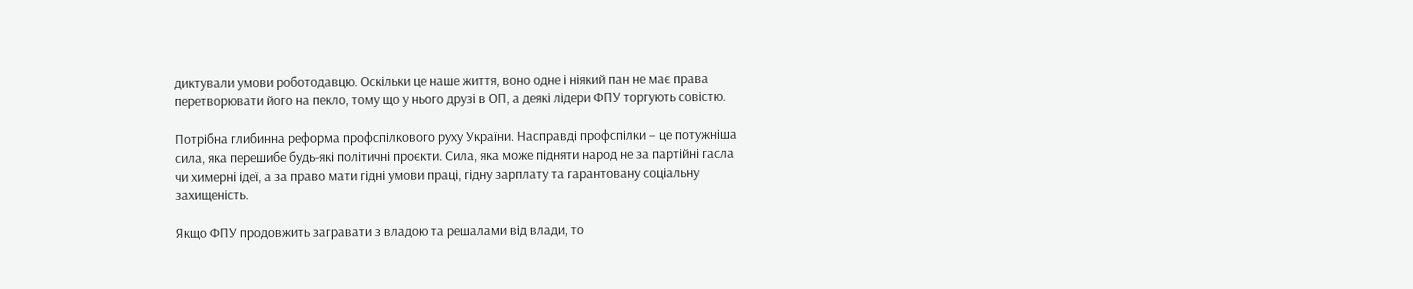диктували умови роботодавцю. Оскільки це наше життя, воно одне і ніякий пан не має права перетворювати його на пекло, тому що у нього друзі в ОП, а деякі лідери ФПУ торгують совістю.

Потрібна глибинна реформа профспілкового руху України. Насправді профспілки – це потужніша сила, яка перешибе будь-які політичні проєкти. Сила, яка може підняти народ не за партійні гасла чи химерні ідеї, а за право мати гідні умови праці, гідну зарплату та гарантовану соціальну захищеність.

Якщо ФПУ продовжить загравати з владою та решалами від влади, то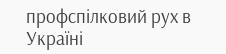профспілковий рух в Україні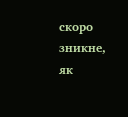скоро зникне, як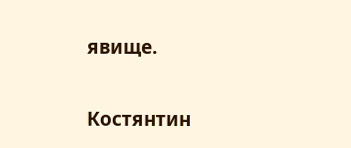явище.

Костянтин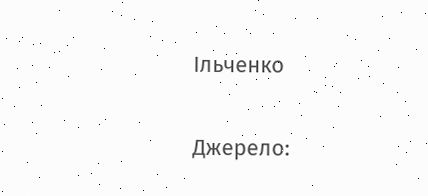Ільченко

Джерело: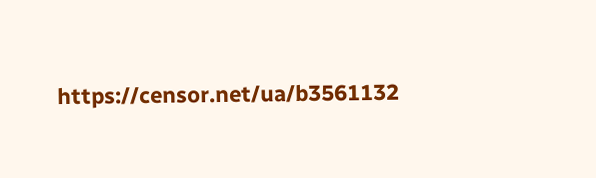https://censor.net/ua/b3561132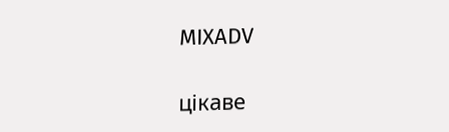MIXADV

цікаве